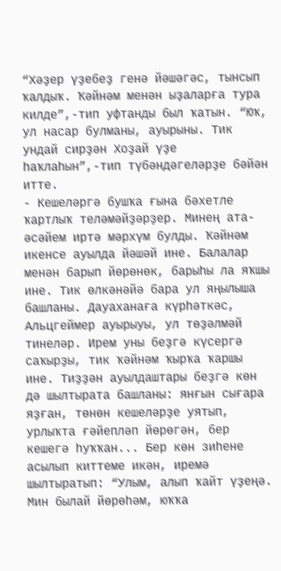“Хәҙер үҙебеҙ генә йәшәгәс, тынсып ҡалдыҡ. Ҡәйнәм менән ыҙаларға тура килде”,-тип уфтанды был ҡатын. “Юҡ, ул насар булманы, ауырыны. Тик ундай сирҙән Хоҙай үҙе һаҡлаһын”,-тип түбәндәгеләрҙе бәйән итте.
- Кешеләргә бушҡа ғына бәхетле ҡартлыҡ теләмәйҙәрҙер. Минең ата-әсәйем иртә мәрхүм булды. Ҡәйнәм икенсе ауылда йәшәй ине. Балалар менән барып йөрөнөк, барыһы ла яҡшы ине. Тик өлкәнәйә бара ул яңылыша башланы. Дауаханаға күрһәткәс, Альцгеймер ауырыуы, ул төҙәлмәй тинеләр. Ирем уны беҙгә күсергә саҡырҙы, тик ҡәйнәм ҡырҡа ҡаршы ине. Тиҙҙән ауылдаштары беҙгә көн дә шылтырата башланы: янғын сығара яҙған, төнөн кешеләрҙе уятып, урлыҡта ғәйепләп йөрөгән, бер кешегә һуҡҡан... Бер көн зиһене асылып киттеме икән, иремә шылтыратып: “Улым, алып ҡайт үҙеңә. Мин былай йөрөһәм, юҡҡа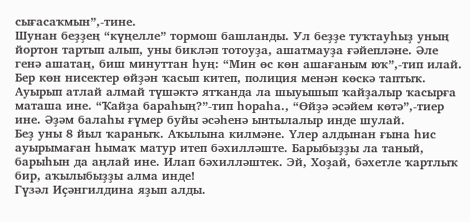сығасаҡмын”,-тине.
Шунан беҙҙең “күңелле” тормош башланды. Ул беҙҙе туҡтауһыҙ уның йортон тартып алып, уны бикләп тотоуҙа, ашатмауҙа ғәйепләне. Әле генә ашатаң, биш минуттан һуң: “Мин өс көн ашағаным юҡ”,-тип илай.
Бер көн нисектер өйҙән ҡасып китеп, полиция менән көскә таптыҡ. Ауырып атлай алмай түшәктә ятҡанда ла шыуышып ҡайҙалыр ҡасырға маташа ине. “Ҡайҙа бараһың?”-тип һораһа., “Өйҙә әсәйем көтә”,-тиер ине. Әҙәм балаһы ғүмер буйы әсәһенә ынтылалыр инде шулай.
Беҙ уны 8 йыл ҡараныҡ. Аҡылына килмәне. Үлер алдынан ғына һис ауырымаған һымаҡ матур итеп бәхилләште. Барыбыҙҙы ла таный, барыһын да аңлай ине. Илап бәхилләштек. Эй, Хоҙай, бәхетле ҡартлыҡ бир, аҡылыбыҙҙы алма инде!
Гүзәл Иҫәнгилдина яҙып алды.